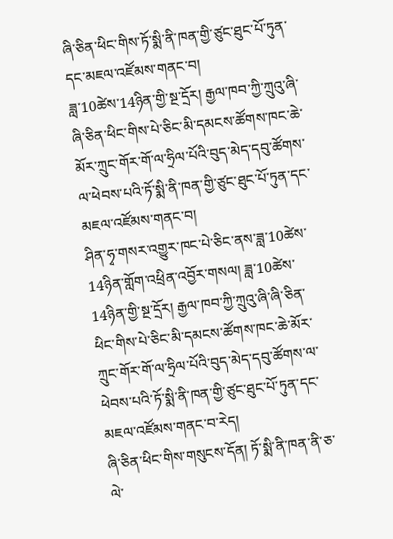ཞི་ཅིན་ཕིང་གིས་ཏོ་སྨི་ནི་ཁན་གྱི་ཙུང་ཐུང་པོ་ཏུན་དང་མཇལ་འཛོམས་གནང་བ།
ཟླ་10ཚེས་14ཉིན་གྱི་སྔ་དྲོར། རྒྱལ་ཁབ་ཀྱི་ཀྲུའུ་ཞི་ཞི་ཅིན་ཕིང་གིས་པེ་ཅིང་མི་དམངས་ཚོགས་ཁང་ཆེ་མོར་ཀྲུང་གོར་གོ་ལ་ཧྲིལ་པོའི་བུད་མེད་དབུ་ཚོགས་ལ་ཕེབས་པའི་ཏོ་སྨི་ནི་ཁན་གྱི་ཙུང་ཐུང་པོ་ཏུན་དང་མཇལ་འཛོམས་གནང་བ།
ཤིན་ཧྭ་གསར་འགྱུར་ཁང་པེ་ཅིང་ནས་ཟླ་10ཚེས་14ཉིན་གློག་འཕྲིན་འབྱོར་གསལ། ཟླ་10ཚེས་14ཉིན་གྱི་སྔ་དྲོར། རྒྱལ་ཁབ་ཀྱི་ཀྲུའུ་ཞི་ཞི་ཅིན་ཕིང་གིས་པེ་ཅིང་མི་དམངས་ཚོགས་ཁང་ཆེ་མོར་ཀྲུང་གོར་གོ་ལ་ཧྲིལ་པོའི་བུད་མེད་དབུ་ཚོགས་ལ་ཕེབས་པའི་ཏོ་སྨི་ནི་ཁན་གྱི་ཙུང་ཐུང་པོ་ཏུན་དང་མཇལ་འཛོམས་གནང་བ་རེད།
ཞི་ཅིན་ཕིང་གིས་གསུངས་དོན། ཏོ་སྨི་ནི་ཁན་ནི་ཅ་ལེ་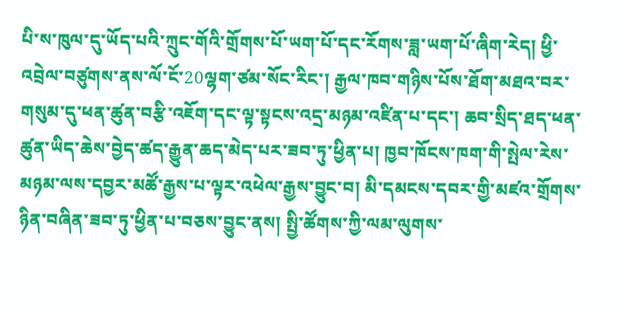པི་ས་ཁུལ་དུ་ཡོད་པའི་ཀྲུང་གོའི་གྲོགས་པོ་ཡག་པོ་དང་རོགས་ཟླ་ཡག་པོ་ཞིག་རེད། ཕྱི་འབྲེལ་བཙུགས་ནས་ལོ་ངོ་20ལྷག་ཙམ་སོང་རིང་། རྒྱལ་ཁབ་གཉིས་པོས་ཐོག་མཐའ་བར་གསུམ་དུ་ཕན་ཚུན་བརྩི་འཇོག་དང་ལྟ་སྟངས་འདྲ་མཉམ་འཛིན་པ་དང་། ཆབ་སྲིད་ཐད་ཕན་ཚུན་ཡིད་ཆེས་བྱེད་ཚད་རྒྱུན་ཆད་མེད་པར་ཟབ་ཏུ་ཕྱིན་པ། ཁྱབ་ཁོངས་ཁག་གི་སྤེལ་རེས་མཉམ་ལས་དབྱར་མཚོ་རྒྱས་པ་ལྟར་འཕེལ་རྒྱས་བྱུང་བ། མི་དམངས་དབར་གྱི་མཛའ་གྲོགས་ཉིན་བཞིན་ཟབ་ཏུ་ཕྱིན་པ་བཅས་བྱུང་ནས། སྤྱི་ཚོགས་ཀྱི་ལམ་ལུགས་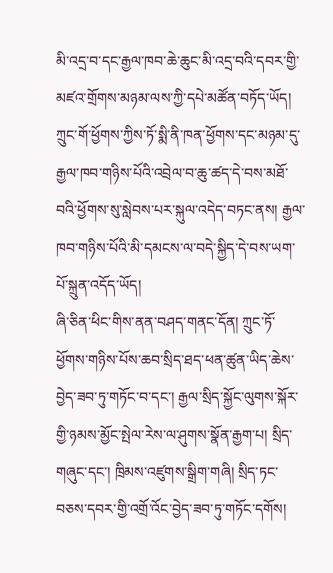མི་འདྲ་བ་དང་རྒྱལ་ཁབ་ཆེ་ཆུང་མི་འདྲ་བའི་དབར་གྱི་མཛའ་གྲོགས་མཉམ་ལས་ཀྱི་དཔེ་མཚོན་བཏོད་ཡོད། ཀྲུང་གོ་ཕྱོགས་ཀྱིས་ཏོ་སྨི་ནི་ཁན་ཕྱོགས་དང་མཉམ་དུ་རྒྱལ་ཁབ་གཉིས་པོའི་འབྲེལ་བ་ཆུ་ཚད་དེ་བས་མཐོ་བའི་ཕྱོགས་སུ་སླེབས་པར་སྐུལ་འདེད་བཏང་ནས། རྒྱལ་ཁབ་གཉིས་པོའི་མི་དམངས་ལ་བདེ་སྐྱིད་དེ་བས་ཡག་པོ་སྐྲུན་འདོད་ཡོད།
ཞི་ཅིན་ཕིང་གིས་ནན་བཤད་གནང་དོན། ཀྲུང་ཏོ་ཕྱོགས་གཉིས་པོས་ཆབ་སྲིད་ཐད་ཕན་ཚུན་ཡིད་ཆེས་བྱེད་ཟབ་ཏུ་གཏོང་བ་དང་། རྒྱལ་སྲིད་སྐྱོང་ལུགས་སྐོར་གྱི་ཉམས་མྱོང་སྤེལ་རེས་ལ་ཤུགས་སྣོན་རྒྱག་པ། སྲིད་གཞུང་དང་། ཁྲིམས་འཛུགས་སྒྲིག་གཞི། སྲིད་ཏང་བཅས་དབར་གྱི་འགྲོ་འོང་བྱེད་ཟབ་ཏུ་གཏོང་དགོས།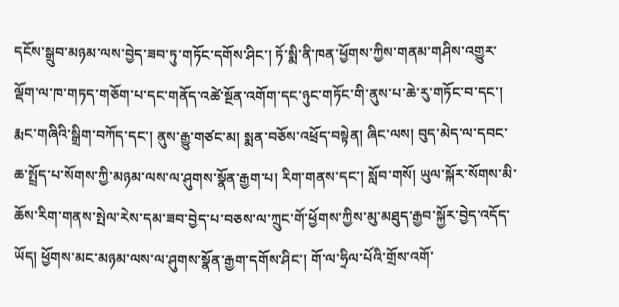དངོས་སྒྲུབ་མཉམ་ལས་བྱེད་ཟབ་ཏུ་གཏོང་དགོས་ཤིང་། ཏོ་སྨི་ནི་ཁན་ཕྱོགས་ཀྱིས་གནམ་གཤིས་འགྱུར་ལྡོག་ལ་ཁ་གཏད་གཅོག་པ་དང་གནོད་འཚེ་སྔོན་འགོག་དང་ཉུང་གཏོང་གི་ནུས་པ་ཆེ་རུ་གཏོང་བ་དང་། རྨང་གཞིའི་སྒྲིག་བཀོད་དང་། ནུས་རྒྱུ་གཙང་མ། སྨན་བཅོས་འཕྲོད་བསྟེན། ཞིང་ལས། བུད་མེད་ལ་དབང་ཆ་སྤྲོད་པ་སོགས་ཀྱི་མཉམ་ལས་ལ་ཤུགས་སྣོན་རྒྱག་པ། རིག་གནས་དང་། སློབ་གསོ། ཡུལ་སྐོར་སོགས་མི་ཆོས་རིག་གནས་སྤེལ་རེས་དམ་ཟབ་བྱེད་པ་བཅས་ལ་ཀྲུང་གོ་ཕྱོགས་ཀྱིས་མུ་མཐུད་རྒྱབ་སྐྱོར་བྱེད་འདོད་ཡོད། ཕྱོགས་མང་མཉམ་ལས་ལ་ཤུགས་སྣོན་རྒྱག་དགོས་ཤིང་། གོ་ལ་ཧྲིལ་པོའི་གྲོས་འགོ་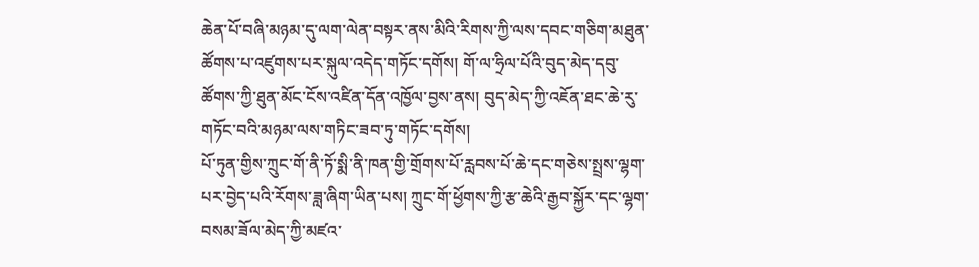ཆེན་པོ་བཞི་མཉམ་དུ་ལག་ལེན་བསྟར་ནས་མིའི་རིགས་ཀྱི་ལས་དབང་གཅིག་མཐུན་ཚོགས་པ་འཛུགས་པར་སྐུལ་འདེད་གཏོང་དགོས། གོ་ལ་ཧྲིལ་པོའི་བུད་མེད་དབུ་ཚོགས་ཀྱི་ཐུན་མོང་ངོས་འཛིན་དོན་འཁྱོལ་བྱས་ནས། བུད་མེད་ཀྱི་འཇོན་ཐང་ཆེ་རུ་གཏོང་བའི་མཉམ་ལས་གཏིང་ཟབ་ཏུ་གཏོང་དགོས།
པོ་ཏུན་གྱིས་ཀྲུང་གོ་ནི་ཏོ་སྨི་ནི་ཁན་གྱི་གྲོགས་པོ་རླབས་པོ་ཆེ་དང་གཅེས་སྤྲས་ལྷག་པར་བྱེད་པའི་རོགས་ཟླ་ཞིག་ཡིན་པས། ཀྲུང་གོ་ཕྱོགས་ཀྱི་རྩ་ཆེའི་རྒྱབ་སྐྱོར་དང་ལྷག་བསམ་ཟོལ་མེད་ཀྱི་མཛའ་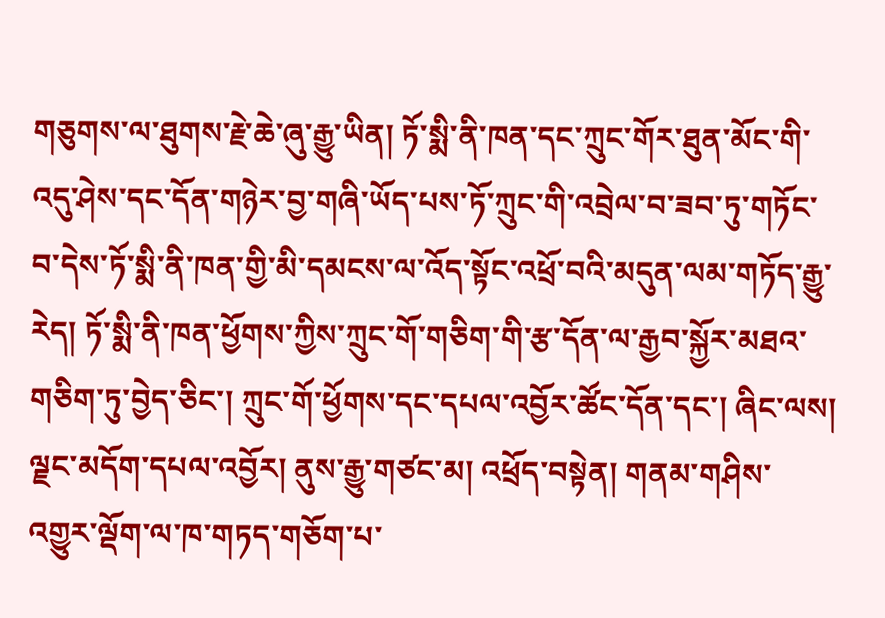གཅུགས་ལ་ཐུགས་རྗེ་ཆེ་ཞུ་རྒྱུ་ཡིན། ཏོ་སྨི་ནི་ཁན་དང་ཀྲུང་གོར་ཐུན་མོང་གི་འདུ་ཤེས་དང་དོན་གཉེར་བྱ་གཞི་ཡོད་པས་ཏོ་ཀྲུང་གི་འབྲེལ་བ་ཟབ་ཏུ་གཏོང་བ་དེས་ཏོ་སྨི་ནི་ཁན་གྱི་མི་དམངས་ལ་འོད་སྟོང་འཕྲོ་བའི་མདུན་ལམ་གཏོད་རྒྱུ་རེད། ཏོ་སྨི་ནི་ཁན་ཕྱོགས་ཀྱིས་ཀྲུང་གོ་གཅིག་གི་རྩ་དོན་ལ་རྒྱབ་སྐྱོར་མཐའ་གཅིག་ཏུ་བྱེད་ཅིང་། ཀྲུང་གོ་ཕྱོགས་དང་དཔལ་འབྱོར་ཚོང་དོན་དང་། ཞིང་ལས། ལྗང་མདོག་དཔལ་འབྱོར། ནུས་རྒྱུ་གཙང་མ། འཕྲོད་བསྟེན། གནམ་གཤིས་འགྱུར་ལྡོག་ལ་ཁ་གཏད་གཅོག་པ་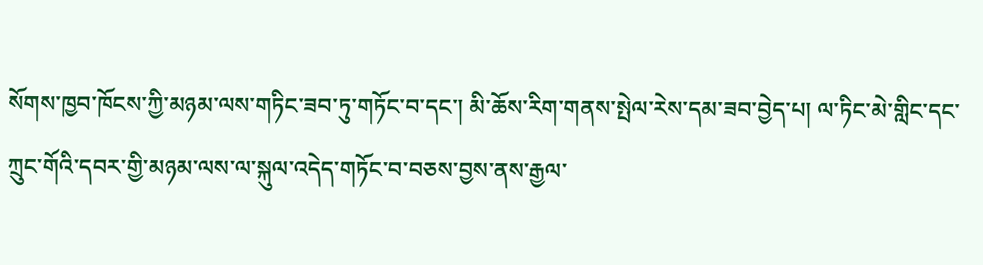སོགས་ཁྱབ་ཁོངས་ཀྱི་མཉམ་ལས་གཏིང་ཟབ་ཏུ་གཏོང་བ་དང་། མི་ཆོས་རིག་གནས་སྤེལ་རེས་དམ་ཟབ་བྱེད་པ། ལ་ཏིང་མེ་གླིང་དང་ཀྲུང་གོའི་དབར་གྱི་མཉམ་ལས་ལ་སྐུལ་འདེད་གཏོང་བ་བཅས་བྱས་ནས་རྒྱལ་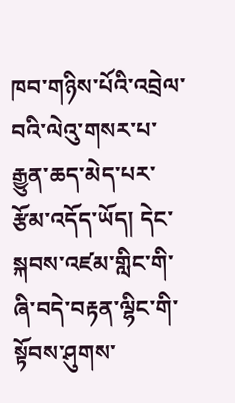ཁབ་གཉིས་པོའི་འབྲེལ་བའི་ལེའུ་གསར་པ་རྒྱུན་ཆད་མེད་པར་རྩོམ་འདོད་ཡོད། དེང་སྐབས་འཛམ་གླིང་གི་ཞི་བདེ་བརྟན་ལྷིང་གི་སྟོབས་ཤུགས་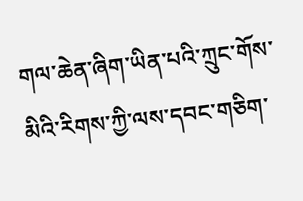གལ་ཆེན་ཞིག་ཡིན་པའི་ཀྲུང་གོས་མིའི་རིགས་ཀྱི་ལས་དབང་གཅིག་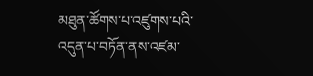མཐུན་ཚོགས་པ་འཛུགས་པའི་འདུན་པ་བཏོན་ནས་འཛམ་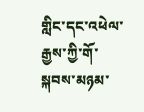གླིང་དང་འཕེལ་རྒྱས་ཀྱི་གོ་སྐབས་མཉམ་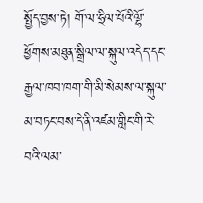སྤྱོད་བྱས་ཏེ། གོ་ལ་ཧྲིལ་པོའི་ལྷོ་ཕྱོགས་མཐུན་སྒྲིལ་ལ་སྐུལ་འདེད་དང་རྒྱལ་ཁབ་ཁག་གི་མི་སེམས་ལ་སྐུལ་མ་བཏང་བས་དེ་ནི་འཛམ་གླིང་གི་རེ་བའི་ལམ་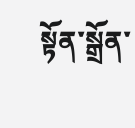སྟོན་སྒྲོན་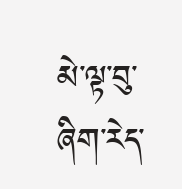མེ་ལྟ་བུ་ཞིག་རེད་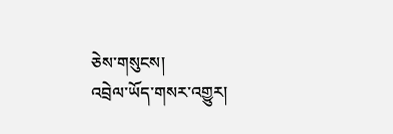ཅེས་གསུངས།
འབྲེལ་ཡོད་གསར་འགྱུར།